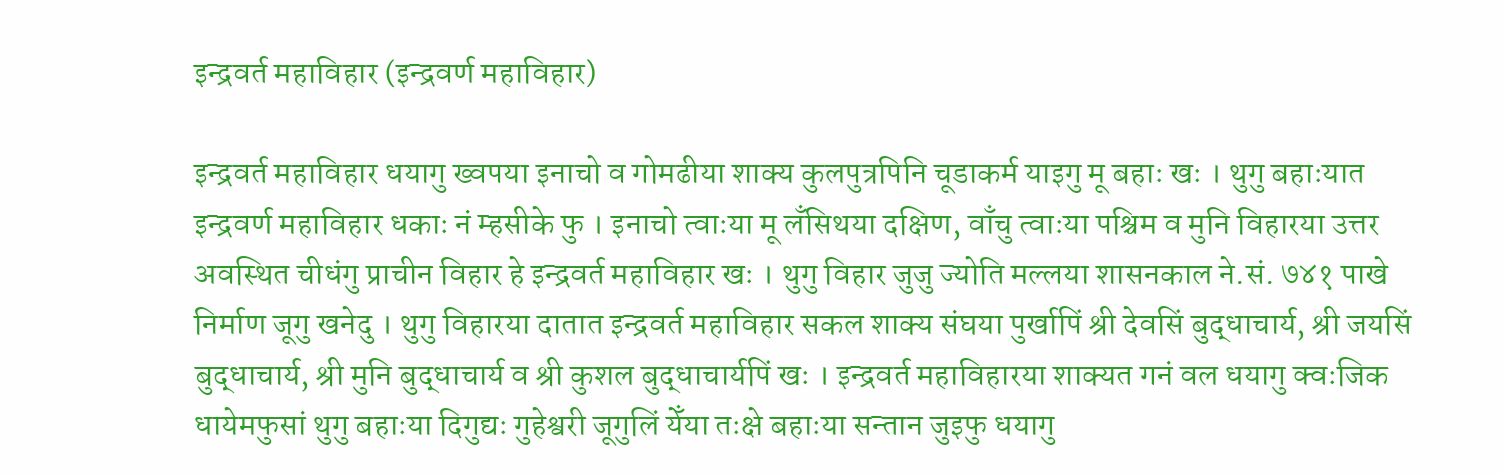इन्द्रवर्त महाविहार (इन्द्रवर्ण महाविहार)

इन्द्रवर्त महाविहार धयागु ख्वपया इनाचो व गोमढीया शाक्य कुलपुत्रपिनि चूडाकर्म याइगु मू बहाः खः । थुगु बहाःयात इन्द्रवर्ण महाविहार धकाः नं म्हसीके फु । इनाचो त्वाःया मू लँसिथया दक्षिण, वाँचु त्वाःया पश्चिम व मुनि विहारया उत्तर अवस्थित चीधंगु प्राचीन विहार हे इन्द्रवर्त महाविहार खः । थुगु विहार जुजु ज्योति मल्लया शासनकाल ने.सं. ७४१ पाखे निर्माण जूगु खनेदु । थुगु विहारया दातात इन्द्रवर्त महाविहार सकल शाक्य संघया पुर्खापिं श्री देवसिं बुद्धाचार्य, श्री जयसिं बुद्धाचार्य, श्री मुनि बुद्धाचार्य व श्री कुशल बुद्धाचार्यपिं खः । इन्द्रवर्त महाविहारया शाक्यत गनं वल धयागु क्वःजिक धायेमफुसां थुगु बहाःया दिगुद्यः गुहेश्वरी जूगुलिं येँया तःक्षे बहाःया सन्तान जुइफु धयागु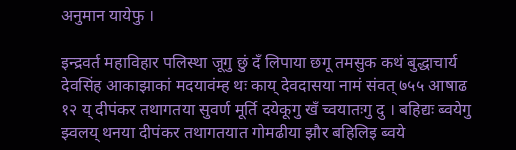अनुमान यायेफु ।

इन्द्रवर्त महाविहार पलिस्था जूगु छुं दँ लिपाया छगू तमसुक कथं बुद्धाचार्य देवसिंह आकाझाकां मदयावंम्ह थः काय् देवदासया नामं संवत् ७५५ आषाढ १२ य्‌ दीपंकर तथागतया सुवर्ण मूर्ति दयेकूगु खँ च्वयातःगु दु । बहिद्यः ब्वयेगु झ्वलय्‌ थनया दीपंकर तथागतयात गोमढीया झौर बहिलिइ ब्वये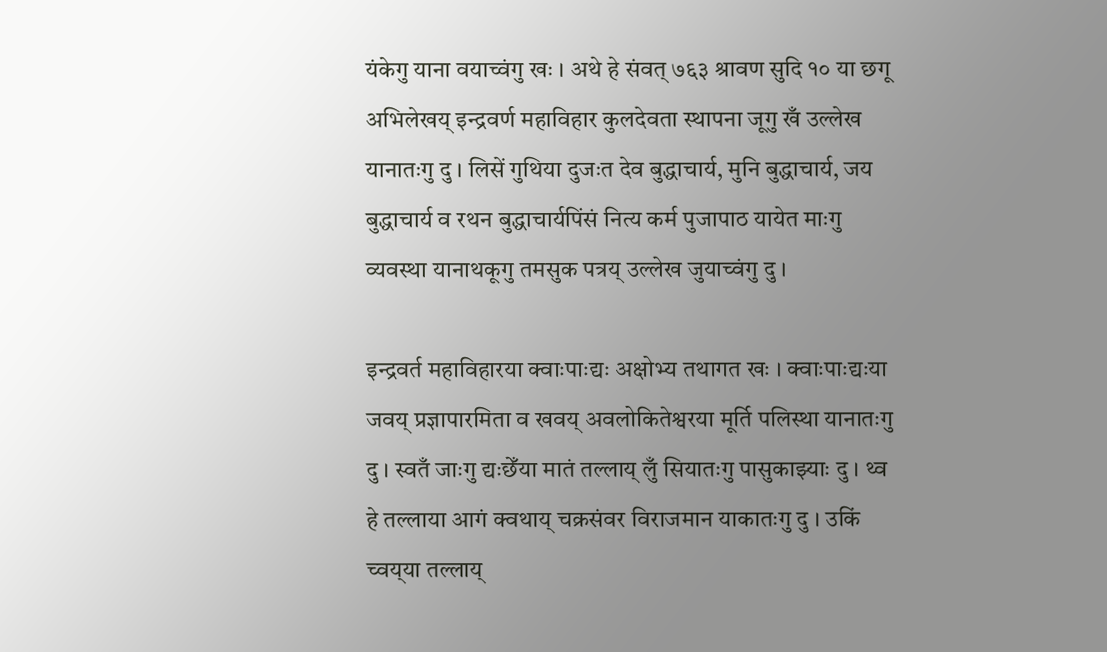यंकेगु याना वयाच्वंगु खः । अथे हे संवत् ७६३ श्रावण सुदि १० या छगू अभिलेखय्‌ इन्द्रवर्ण महाविहार कुलदेवता स्थापना जूगु खँ उल्लेख यानातःगु दु । लिसें गुथिया दुजःत देव बुद्धाचार्य, मुनि बुद्धाचार्य, जय बुद्धाचार्य व रथन बुद्धाचार्यपिंसं नित्य कर्म पुजापाठ यायेत माःगु व्यवस्था यानाथकूगु तमसुक पत्रय्‌ उल्लेख जुयाच्वंगु दु ।

इन्द्रवर्त महाविहारया क्वाःपाःद्यः अक्षोभ्य तथागत खः । क्वाःपाःद्यःया जवय्‌ प्रज्ञापारमिता व खवय्‌ अवलोकितेश्वरया मूर्ति पलिस्था यानातःगु दु । स्वतँ जाःगु द्यःछेँया मातं तल्लाय्‌ लुँ सियातःगु पासुकाझ्याः दु । थ्व हे तल्लाया आगं क्वथाय्‌ चक्रसंवर विराजमान याकातःगु दु । उकिं च्वय्‌या तल्लाय्‌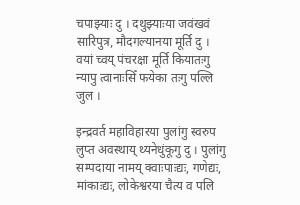चपाझ्याः दु । दथुझ्याःया जवंखवं सारिपुत्र, मौदगल्यानया मूर्ति दु । वयां च्वय्‌ पंचरक्षा मूर्ति कियातःगु न्यापु त्वानाःसिँ फयेका तःगु पल्लि जुल ।

इन्द्रवर्त महाविहारया पुलांगु स्वरुप लुप्त अवस्थाय्‌ थ्यनेधुंकूगु दु । पुलांगु सम्पदाया नामय्‌ क्वाःपाःद्यः, गणेद्यः, मांकाःद्यः, लोकेश्वरया चैत्य व पलि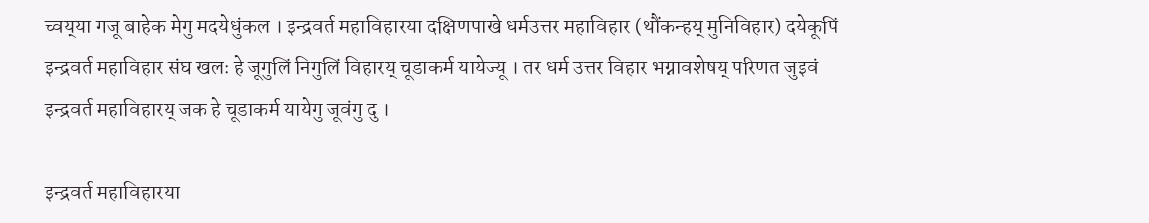च्वय्‌या गजू बाहेक मेगु मदयेधुंकल । इन्द्रवर्त महाविहारया दक्षिणपाखे धर्मउत्तर महाविहार (थौंकन्हय्‌ मुनिविहार) दयेकूपिं इन्द्रवर्त महाविहार संघ खलः हे जूगुलिं निगुलिं विहारय्‌ चूडाकर्म यायेज्यू । तर धर्म उत्तर विहार भग्नावशेषय्‌ परिणत जुइवं इन्द्रवर्त महाविहारय्‌ जक हे चूडाकर्म यायेगु जूवंगु दु ।

इन्द्रवर्त महाविहारया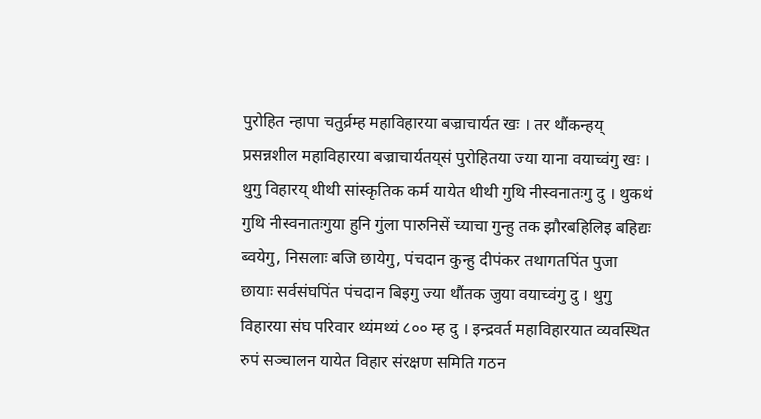पुरोहित न्हापा चतुर्व्रम्ह महाविहारया बज्राचार्यत खः । तर थौंकन्हय्‌ प्रसन्नशील महाविहारया बज्राचार्यतय्‌सं पुरोहितया ज्या याना वयाच्वंगु खः । थुगु विहारय्‌ थीथी सांस्कृतिक कर्म यायेत थीथी गुथि नीस्वनातःगु दु । थुकथं गुथि नीस्वनातःगुया हुनि गुंला पारुनिसें च्याचा गुन्हु तक झौरबहिलिइ बहिद्यः ब्वयेगु, निसलाः बजि छायेगु, पंचदान कुन्हु दीपंकर तथागतपिंत पुजा छायाः सर्वसंघपिंत पंचदान बिइगु ज्या थौंतक जुया वयाच्वंगु दु । थुगु विहारया संघ परिवार थ्यंमथ्यं ८०० म्ह दु । इन्द्रवर्त महाविहारयात व्यवस्थित रुपं सञ्चालन यायेत विहार संरक्षण समिति गठन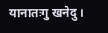यानातःगु खनेदु ।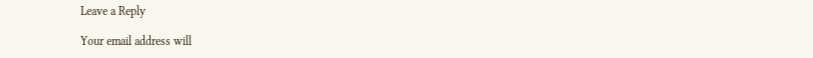Leave a Reply

Your email address will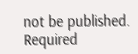not be published. Required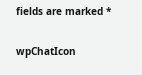fields are marked *

wpChatIcon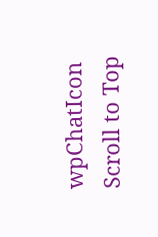wpChatIcon
Scroll to Top